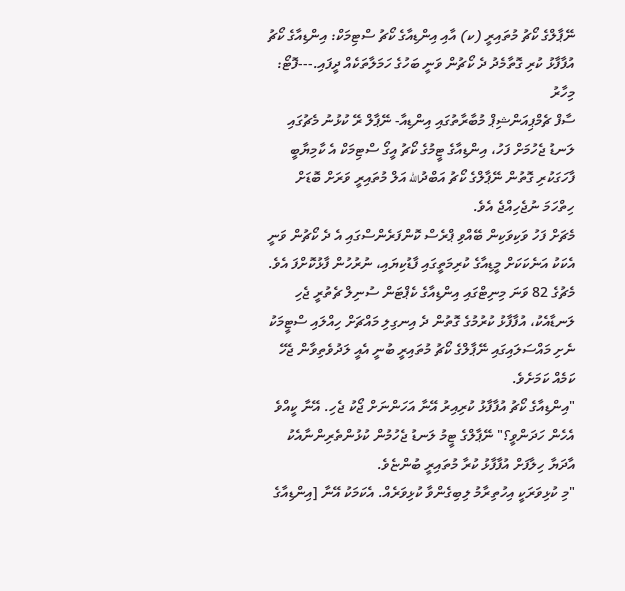ނޭޕާލްގެ ކޯޗު މުތައިރީ (ކ) އާއި އިންޑިއާގެ ކޯޗު ސްޓިމަކް: އިންޑިއާގެ ކޯޗު އުފާފާޅު ކުރި ގޮތާމެދު ދެ ކޯޗުން ވަނީ ބަހުގެ ހަމަލާތަކެއް ދީފައި.---ފޮޓޯ: މިހާރު
ސާފް ޗެމްޕިއަންޝިޕް މުބާރާތުގައި އިންޑިއާ- ނޭޕާލް ރޭ ކުޅުނު މެޗުގައި ލަނޑު ޖެހުމަށް ފަހު، އިންޑިއާގެ ޓީމުގެ ކޯޗު އީގޯ ސްޓިމަކް އެ ކާމިޔާބީ ފާހަގަކުރި ގޮތުން ނޭޕާލްގެ ކޯޗު އަބްދުالله އަލް މުތައިރީ ވަރަށް ބޮޑަށް ހިތްހަމަ ނުޖެހިއްޖެ އެވެ.
މެޗަށް ފަހު ވަކިވަކިން ބޭއްވި ޕްރެސް ކޮންފަރެންސްގައި އެ ދެ ކޯޗުން ވަނީ އެކަކު އަނެކަކަށް މީޑިއާގެ ކުރިމަތީގައި ފާޑުކިޔައި، ނުރުހުން ފާޅުކޮށްފަ އެވެ.
މެޗުގެ 82 ވަނަ މިނިޓްގައި އިންޑިއާގެ ކެޕްޓަން ސުނިލް ޗެތުރީ ޖެހި ލަނޑާއެކު، އުފާފާޅު ކުރުމުގެ ގޮތުން ދެ އިނގިލި މައްޗަށް ހިއްލައި ސްޓީމަކު ނެށި މައްސަލައިގައި ނޭޕާލްގެ ކޯޗު މުތައިރީ ބުނީ އެއީ ލަދުވެތިވާން ޖެހޭ ކަމެއް ކަމަށެވެ.
"އިންޑިއާގެ ކޯޗު އުފާފާޅު ކުރިއިރު އޭނާ އަހަންނަށް ޖޯކު ޖެހި. އޭނާ ކީއްވެ އެހެން ހަދަންވީ؟" ނޭޕާލްގެ ޓީމު ލަނޑު ޖެހުމުން ކުޅުންތެރިންނާއެކު އާދަޔާ ހިލާފަށް އުފާފާޅު ކުރާ މުތައިރީ ބުންޏެވެ.
"މި ކުޅިވަރަކީ އިހުތިރާމު ލިބިގެންވާ ކުޅިވަރެއް. އެކަމަކު އޭނާ [އިންޑިއާގެ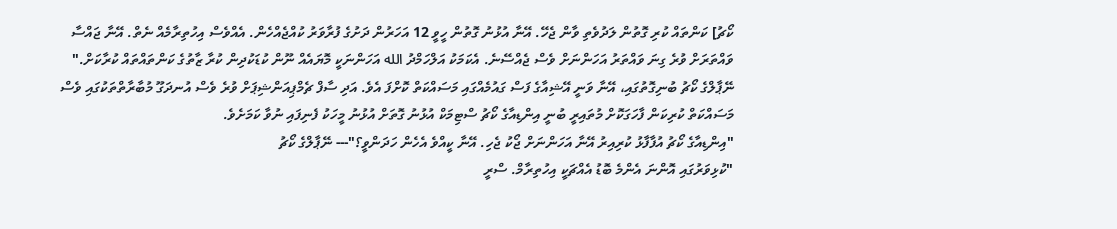ކޯޗު] ކަންތައް ކުރި ގޮތުން ލަދުވެތި ވާން ޖެހޭ. އޭނާ އުޅުނު ގޮތުން ހީވީ 12 އަހަރުން ދަށުގެ ފުރާވަރު ކުއްޖެއްހެން. އެއްވެސް އިހުތިރާމެއް ނެތް. އޭނާ ޖައްސާ ވައްތަރަށް ވުރެ ގިނަ ވައްތަރު އަހަންނަށް ވެސް ޖެއްސޭނެ. އެކަމަކު އަލްހަމްދު الله އަހަންނަކީ މޮޔައެއް ނޫން ކުޑަކުދިން ކުރާ ޒާތުގެ ކަންތައްތައް ކުރާކަށް."
ނޭޕާލްގެ ކޯޗު ބުނިގޮތުގައި، އޭނާ ވަނީ އޭޝިއާގެ ފަސް ގައުމެއްގައި މަސައްކަތް ކޮށްފަ އެވެ. އަދި ސާފް ޗެމްޕިއަންޝިޕަށް ވުރެ ވެސް އުނދަގޫ މުބާރާތްތަކުގައި ވެސް މަސައްކަތް ކުރިކަން ފާހަގަކޮށް މުތައިރީ ބުނީ އިންޑިއާގެ ކޯޗު ސްޓިމަކް އުޅުނު ގޮތަށް އުޅުނު މީހަކު ފެނިފައި ނުވާ ކަމަށެވެ.
"އިންޑިއާގެ ކޯޗު އުފާފާޅު ކުރިއިރު އޭނާ އަހަންނަށް ޖޯކު ޖެހި. އޭނާ ކީއްވެ އެހެން ހަދަންވީ؟"--- ނޭޕާލްގެ ކޯޗު
"ކުޅިވަރުގައި އޮންނަ އެންމެ ބޮޑު އެއްޗަކީ އިހުތިރާމް. ސްރީ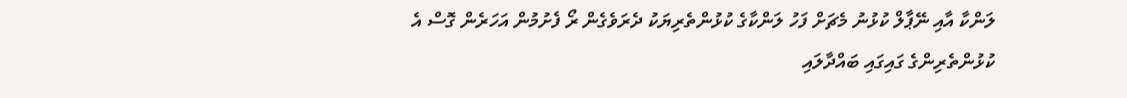ލަންކާ އާއި ނޭޕާލް ކުޅުނު މެޗަށް ފަހު ލަންކާގެ ކުޅުންތެރިޔަކު ދެރަވެގެން ރޯ ފެށުމުން އަހަރެން ގޮސް އެ ކުޅުންތެރިންގެ ގައިގައި ބައްދާލައި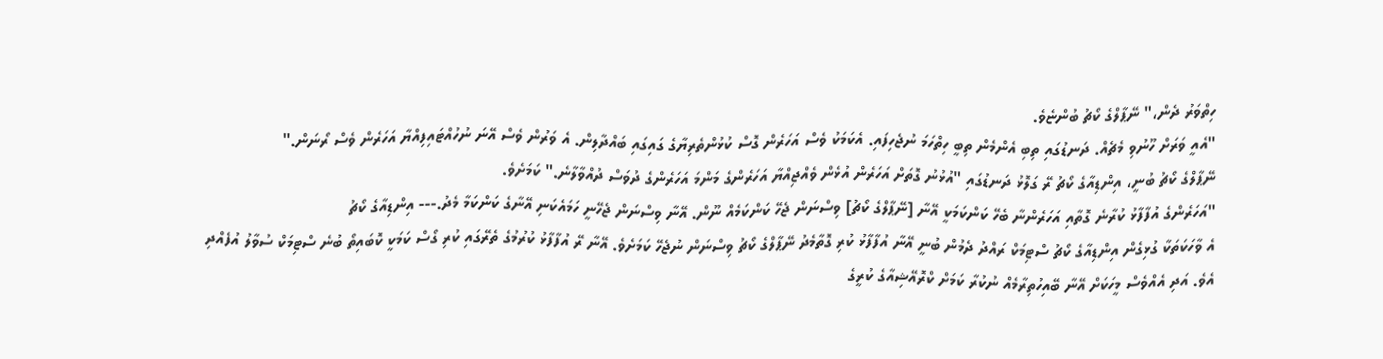ހިތްވަރު ދެން،" ނޭޕާލްގެ ކޯޗު ބުންޏެވެ.
"އެއީ ވަރަށް ހޫނުވި މެޗެއް. ދަނޑުގައި ތިބި އެންމެން ތިބީ ހިތްހަމަ ނުޖެހިފައި. އެކަމަކު ވެސް އަހަރެން ގޮސް ކުޅުންތެރިޔާގެ ގައިގައި ބައްދާލިން. އެ ވަރުން ވެސް އޭނަ ނުހުއްޓައިފިއްޔާ އަހަރެން ވެސް ރޯނަން."
ނޭޕާލްގެ ކޯޗު ބުނީ، އިންޑިއާގެ ކޯޗު ރޭ ގަލޮޅު ދަނޑުގައި "އުޅުނު ގޮތަށް އަހަރެން އުޅެން ވެއްޖިއްޔާ އަހަރެންގެ މަންމަ އަހަރެންގެ ދުވަސް ދުއްވާލާނެ." ކަމަށެވެ.
"އަހަރެންގެ އުފާފާޅު ކުރާނެ ގޮތާއި އަހަރެންނާ ބެހޭ ކަންކަމަކީ އޭނާ [ނޭޕާލްގެ ކޯޗު] ވިސްނަން ޖެހޭ ކަންކަމެއް ނޫން. އޭނާ ވިސްނަން ޖެހޭނީ ހަމައެކަނި އޭނާގެ ކަންކަމާ މެދު.--- އިންޑިއާގެ ކޯޗު
އެ ވާހަކަތަކާ ގުޅިގެން އިންޑިއާގެ ކޯޗު ސްޓިމަކް ރައްދު ދެމުން ބުނީ އޭނާ އުފާފާޅު ކުރި ގޮތާމެދު ނޭޕާލްގެ ކޯޗު ވިސްނަން ނުޖެހޭ ކަމަށެވެ. އޭނާ ރޭ އުފާފާޅު ކުރުމުގެ ތެރޭގައި ކުރި ގޯސް ކަމަކީ ކޮބައިތޯ ބުނެ ސްޓިމަކް ސުވާލު އުފެއްދި އެވެ. އަދި އެއްވެސް މީހަކަށް އޭނާ ބޭއިހުތިރާމެއް ނުކުރާ ކަމަށް ކްރޮއޭޝިއާގެ ކުރީގެ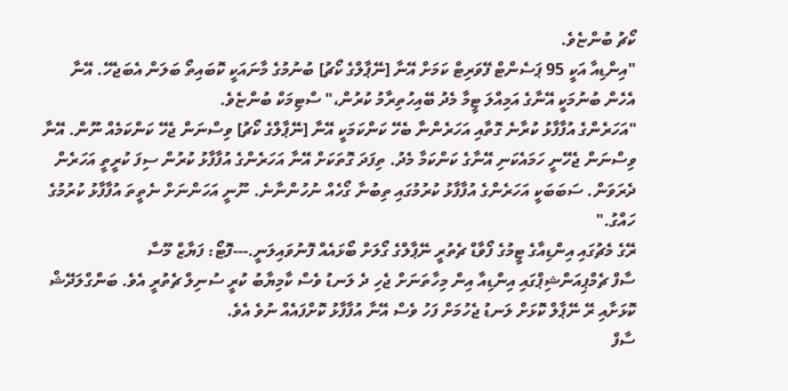ކޯޗު ބުންޏެވެ.
"އިންޑިއާ އަކީ 95 ޕަސެންޓް ފޭވަރިޓް ކަމަށް އޭނާ [ނޭޕާލްގެ ކޯޗު] ބުނުމުގެ މާނައަކީ ކޮބައިތޯ ބަލަން އެބަޖެހޭ. އޭނާ އެހެން ބުނުމަކީ އޭނާގެ އަމިއްލަ ޓީމާ މެދު ބޭއިހުތިރާމު ކުރުން،" ސްޓިމަކް ބުންޏެވެ.
"އަހަރެންގެ އުފާފާޅު ކުރާނެ ގޮތާއި އަހަރެންނާ ބެހޭ ކަންކަމަކީ އޭނާ [ނޭޕާލްގެ ކޯޗު] ވިސްނަން ޖެހޭ ކަންކަމެއް ނޫން. އޭނާ ވިސްނަން ޖެހޭނީ ހަމައެކަނި އޭނާގެ ކަންކަމާ މެދު. ތިފަދަ ގޮތަކަށް އޭނާ އަހަރެންގެ އުފާފާޅު ކުރުން ސިފަ ކުރީތީ އަހަރެން ދެރަވަން. ސަބަބަކީ އަހަރެންގެ އުފާފާޅު ކުރުމުގައި ތިބުނާ ގޯހެއް ނުހުންނާނެ. ނޫނީ އަހަންނަށް ނެތީތަ އުފާފާޅު ކުރުމުގެ ހައްގު."
ރޭގެ މެޗުގައި އިންޑިއާގެ ޓީމުގެ ފޯވާޑް ޗެތުރީ ނޭޕާލްގެ ގޯލަށް ބޯޅައެއް ފޮނުވައިލަނީ.---ފޮޓޯ: ފަޔާޒް މޫސާ
ސާފް ޗެމްޕިއަންޝިޕްގައި އިންޑިއާ އިން މިހާތަނަށް ޖެހި ދެ ލަނޑު ވެސް ކާމިޔާބު ކުރީ ސުނިލް ޗެތުރީ އެވެ. ބަންގްލަދޭޝް ކޮޅަށާއި ރޭ ނޭޕާލް ކޮޅަށް ލަނޑު ޖެހުމަށް ފަހު ވެސް އޭނާ އުފާފާޅު ކޮށްފައެއް ނުވެ އެވެ.
ސާފް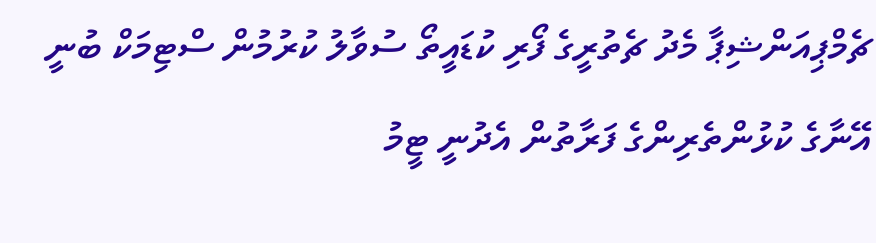ޗެމްޕިއަންޝިޕާ މެދު ޗެތުރީގެ ފޯރި ކުޑައީތޯ ސުވާލު ކުރުމުން ސްޓިމަކް ބުނީ އޭނާގެ ކުޅުންތެރިންގެ ފަރާތުން އެދުނީ ޓީމު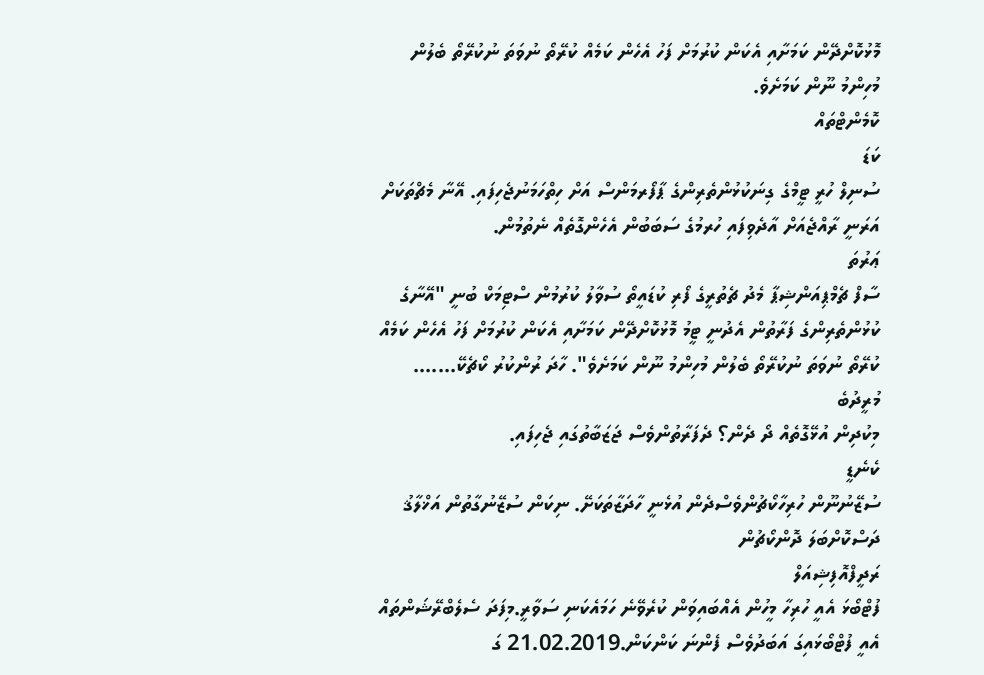މޮޅުކޮށްދޭން ކަމަށާއި އެކަން ކުރުމަށް ފަހު އެހެން ކަމެއް ކުރޭތޯ ނުވަތަ ނުކުރޭތޯ ބެލުން މުހިންމު ނޫން ކަމަށެވެ.
ކޮމެންޓްތައް
ކަޑަ
ސުނިލް ހުރީ ޓީމްގެ ގިނަކުޅުންތެރިންގެ ޕާފޯރމަންސް އަށް ހިތްހަމަނުޖެހިފައި. އޭނާ މެޗްތަކަށް އަރަނީ ރާއްޖެއަށް އާދެވިފައި ހުރމުގެ ސަބަބުން އެހެންގޮތެއް ނެތުމުން.
ޢަރުތަ
ސާފް ޗެމްޕިއަންޝިޕާ މެދު ޗެތުރީގެ ފޯރި ކުޑައީތޯ ސުވާލު ކުރުމުން ސްޓިމަކް ބުނީ "އޭނާގެ ކުޅުންތެރިންގެ ފަރާތުން އެދުނީ ޓީމު މޮޅުކޮށްދޭން ކަމަށާއި އެކަން ކުރުމަށް ފަހު އެހެން ކަމެއް ކުރޭތޯ ނުވަތަ ނުކުރޭތޯ ބެލުން މުހިންމު ނޫން ކަމަށެވެ". ހާދަ ރުންކުރު ކޯޗެކޭ.......
މުރީދުބެ
މިކުދިން އުޅޭގޮތެއް ދޯ ދެން؟ ދެފަރާތުންވެސް ޖަޒަބާތުގައި ޖެހިފައި.
ކެނެޑީ
ސުޒޭނުނޫން ހުރިހާކޯޗުންވެސްދެން އުޅެނީ ހާދަޒާތަކަށޭ. ނިކަން ސުޒޭނުގާތުން އަޚްލާޤު ދަސްކޮށްބަލަ ދޮންކޯޗުން
ރަދީފްއޮފިޝިއަލް
ފުޓްބޯޅަ އެއީ ހުރިހާ މީހުން އެއްބައިވަން ކުރެވޭނެ ހަމައެކަނި ސަވާރީ.މިފަދަ ސެލެބްރޭޝަންތައް އެއީ ފުޓްބޯޅައިގަ އަބަދުވެސް ފެންނަ ކަންކަން.21.02.2019 ގަ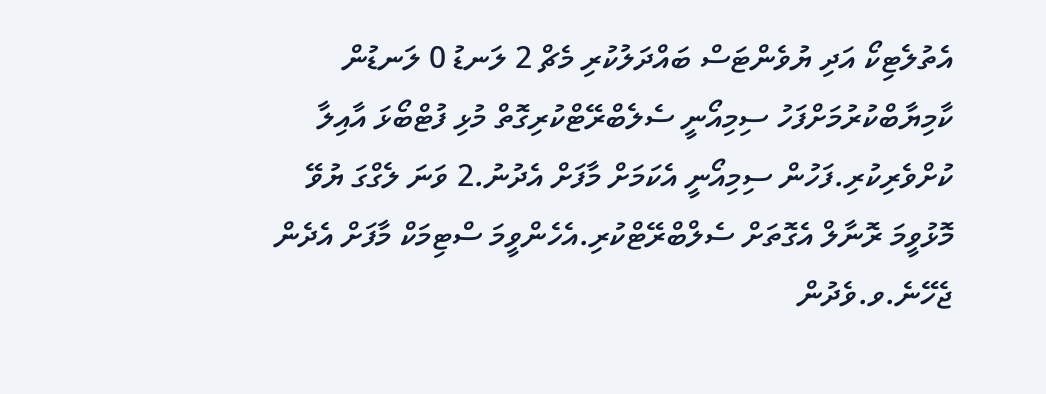އެތުލެޓިކޯ އަދި ޔުވެންޓަސް ބައްދަލުކުރި މެޗް 2 ލަނޑު 0 ލަނޑުން ކާމިޔާބްކުރުމަށްފަހު ސިމިއޯނީ ސެލެބްރޭޓްކުރިގޮތް މުޅި ފުޓްބޯޅަ އާއިލާ ކުށްވެރިކުރި.ފަހުން ސިމިއޯނީ އެކަމަށް މާފަށް އެދުނު.2 ވަނަ ލެގްގަ ޔުވޭ މޮޅުވީމަ ރޮނާލް އެގޮތަށް ސެލްބްރޭޓްކުރި.އެހެންވީމަ ސްޓިމަކް މާފަށް އެދެން ޖެހޭނެ.ވ.ވެދުން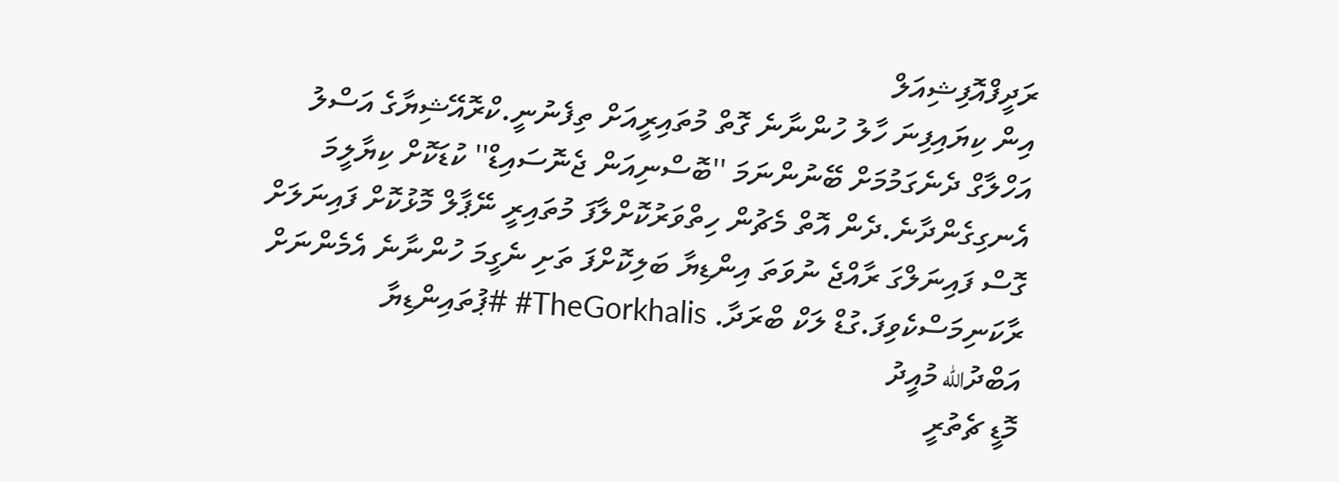ރަދީފްއޮފިޝިއަލް
އިން ކިޔައިފިނަ ހާލު ހުންނާނެ ގޮތް މުތައިރީއަށް ތިފެނުނީ.ކްރޮއޭޝިޔާގެ އަސްލު އަހްލާގް ދެނެގަމުމަށް ބޭނުންނަމަ ''ބޮސްނިއަން ޖެނޮސައިޑް'' ކުޑަކޮށް ކިޔާލީމަ އެނގިގެންދާނެ.ދެން އޮތް މެޗުން ހިތްވަރުކޮށްލާފަ މުތައިރީ ނޭޕާލް މޮޅުކޮށް ފައިނަލަށް ގޮސް ފައިނަލްގަ ރާއްޖެ ނުވަތަ އިންޑިޔާ ބަލިކޮށްފަ ތަށި ނެގީމަ ހުންނާނެ އެމެންނަށް ރާކަނިމަސްކެވިފަ.ގުޑް ލަކް ބްރަދާ. TheGorkhalis# #ޕުތައިންޑިޔާ
އަބްދުالله މުއީދު
މޮޑީ ޗެތުރީ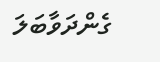ގެންދަވާބަލަ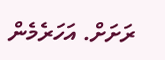ރަށަށް. އަހަރެމެން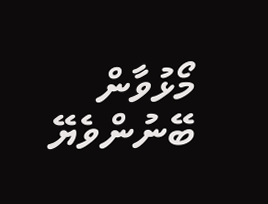މޯޅުވާން ބޭނުންވެޔޭ